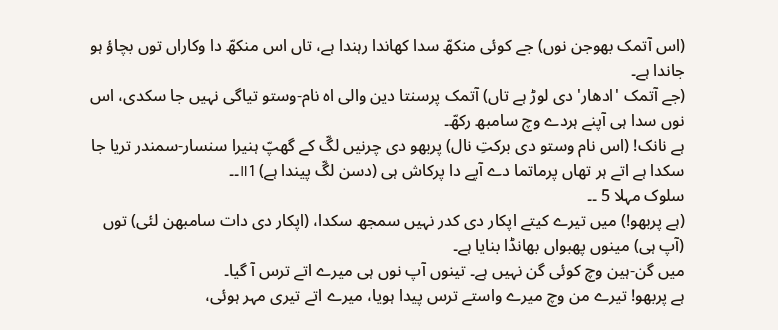(اس آتمک بھوجن نوں) جے کوئی منکھّ سدا کھاندا رہندا ہے، تاں اس منکھّ دا وکاراں توں بچاؤ ہو جاندا ہے۔
(جے آتمک 'ادھار' دی لوڑ ہے تاں) آتمک پرسنتا دین والی اہ نام-وستو تیاگی نہیں جا سکدی، اس نوں سدا ہی آپنے ہردے وچ سامبھ رکھّ۔
ہے نانک! (اس نام وستو دی برکتِ نال) پربھو دی چرنیں لگّ کے گھپّ ہنیرا سنسار-سمندر تریا جا سکدا ہے اتے ہر تھاں پرماتما دے آپے دا پرکاش ہی (دسن لگّ پیندا ہے) ॥1۔۔
سلوک مہلا 5 ۔۔
(ہے پربھو!) میں تیرے کیتے اپکار دی کدر نہیں سمجھ سکدا، (اپکار دی دات سامبھن لئی) توں (آپ ہی) مینوں پھبواں بھانڈا بنایا ہے۔
میں گن-ہین وچ کوئی گن نہیں ہے۔ تینوں آپ نوں ہی میرے اتے ترس آ گیا۔
ہے پربھو! تیرے من وچ میرے واستے ترس پیدا ہویا، میرے اتے تیری مہر ہوئی،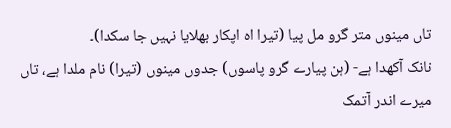تاں مینوں متر گرو مل پیا (تیرا اہ اپکار بھلایا نہیں جا سکدا)۔
نانک آکھدا ہے- (ہن پیارے گرو پاسوں) جدوں مینوں (تیرا) نام ملدا ہے، تاں میرے اندر آتمک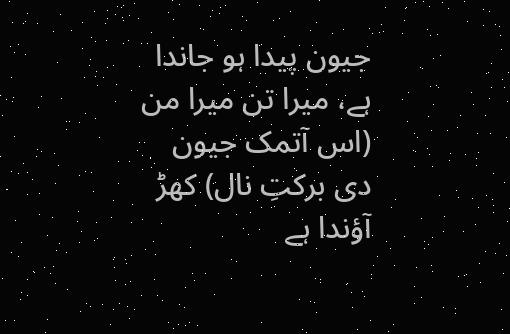جیون پیدا ہو جاندا ہے، میرا تن میرا من (اس آتمک جیون دی برکتِ نال) کھڑ آؤندا ہے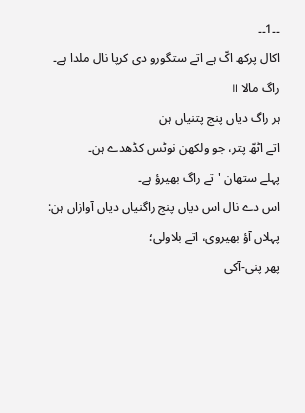۔۔1۔۔
اکال پرکھ اکّ ہے اتے ستگورو دی کرپا نال ملدا ہے۔
راگ مالا ॥
ہر راگ دیاں پنج پتنیاں ہن
اتے اٹھّ پتر، جو ولکھن نوٹس کڈھدے ہن۔
پہلے ستھان 'تے راگ بھیرؤ ہے۔
اس دے نال اس دیاں پنج راگنیاں دیاں آوازاں ہن:
پہلاں آؤ بھیروی، اتے بلاولی؛
پھر پنی-آکی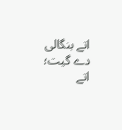اتے بنگالی دے گیت؛
اتے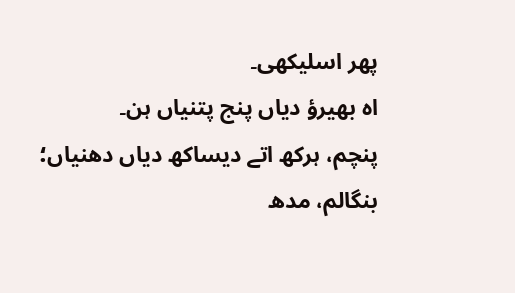پھر اسلیکھی۔
اہ بھیرؤ دیاں پنج پتنیاں ہن۔
پنچم، ہرکھ اتے دیساکھ دیاں دھنیاں؛
بنگالم، مدھ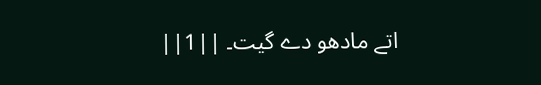اتے مادھو دے گیت۔ ||1||